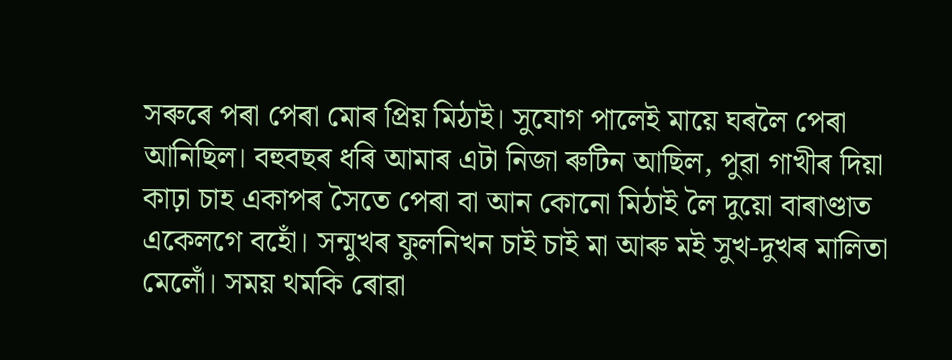সৰুৰে পৰা পেৰা মোৰ প্ৰিয় মিঠাই। সুযোগ পালেই মায়ে ঘৰলৈ পেৰা আনিছিল। বহুবছৰ ধৰি আমাৰ এটা নিজা ৰুটিন আছিল, পুৱা গাখীৰ দিয়া কাঢ়া চাহ একাপৰ সৈতে পেৰা বা আন কোনো মিঠাই লৈ দুয়ো বাৰাণ্ডাত একেলগে বহোঁ। সন্মুখৰ ফুলনিখন চাই চাই মা আৰু মই সুখ-দুখৰ মালিতা মেলোঁ। সময় থমকি ৰোৱা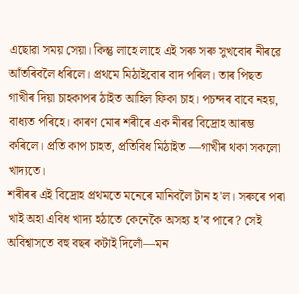এছোৱা সময় সেয়া। কিন্তু লাহে লাহে এই সৰু সৰু সুখবোৰ নীৰৱে আঁতৰিবলৈ ধৰিলে। প্ৰথমে মিঠাইবোৰ বাদ পৰিল। তাৰ পিছত গাখীৰ দিয়া চাহকাপৰ ঠাইত আহিল ফিকা চাহ। পচন্দৰ বাবে নহয়, বাধ্যত পৰিহে। কাৰণ মোৰ শৰীৰে এক নীৰৱ বিদ্ৰোহ আৰম্ভ কৰিলে। প্ৰতি কাপ চাহত, প্ৰতিবিধ মিঠাইত —গাখীৰ থকা সকলো খাদ্যতে।
শৰীৰৰ এই বিদ্ৰোহ প্ৰথমতে মনেৰে মানিবলৈ টান হ'ল। সৰুৰে পৰা খাই অহা এবিধ খাদ্য হঠাতে কেনেকৈ অসহ্য হ’ব পাৰে? সেই অবিশ্বাসতে বহু বছৰ কটাই দিলোঁ—মন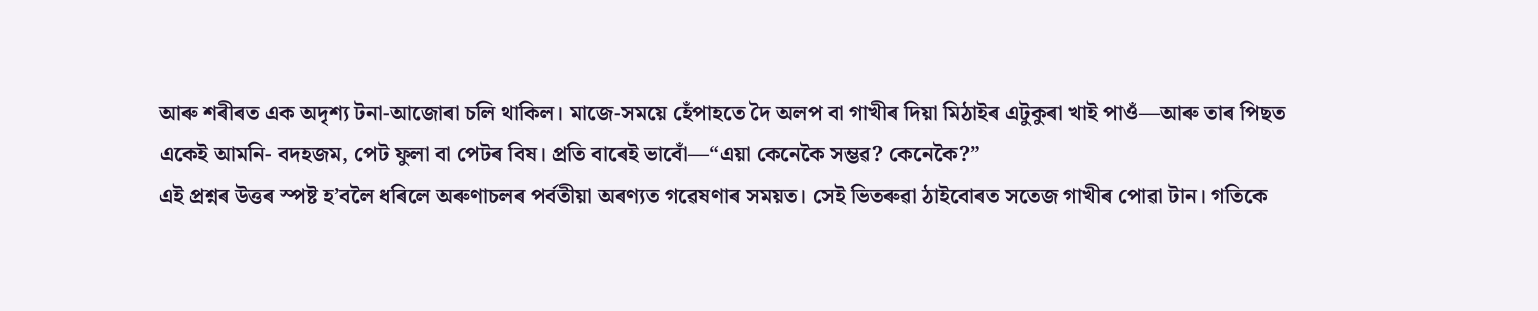আৰু শৰীৰত এক অদৃশ্য টনা-আজোৰা চলি থাকিল। মাজে-সময়ে হেঁপাহতে দৈ অলপ বা গাখীৰ দিয়া মিঠাইৰ এটুকুৰা খাই পাওঁ—আৰু তাৰ পিছত একেই আমনি- বদহজম, পেট ফুলা বা পেটৰ বিষ। প্ৰতি বাৰেই ভাবোঁ—“এয়া কেনেকৈ সম্ভৱ? কেনেকৈ?”
এই প্ৰশ্নৰ উত্তৰ স্পষ্ট হ’বলৈ ধৰিলে অৰুণাচলৰ পৰ্বতীয়া অৰণ্যত গৱেষণাৰ সময়ত। সেই ভিতৰুৱা ঠাইবোৰত সতেজ গাখীৰ পোৱা টান। গতিকে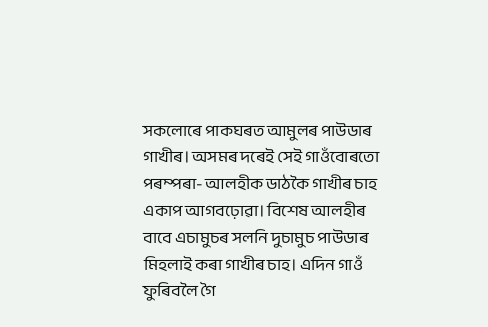সকলোৰে পাকঘৰত আমুলৰ পাউডাৰ গাখীৰ। অসমৰ দৰেই সেই গাওঁবোৰতো পৰম্পৰা- আলহীক ডাঠকৈ গাখীৰ চাহ একাপ আগবঢ়োৱা। বিশেষ আলহীৰ বাবে এচামুচৰ সলনি দুচামুচ পাউডাৰ মিহলাই কৰা গাখীৰ চাহ। এদিন গাওঁ ফুৰিবলৈ গৈ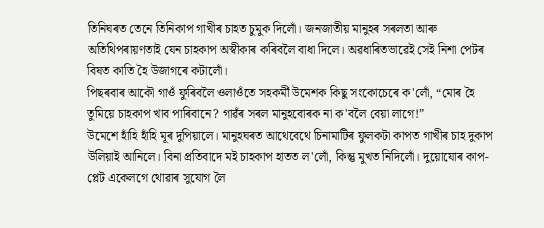তিনিঘৰত তেনে তিনিকাপ গাখীৰ চাহত চুমুক দিলোঁ। জনজাতীয় মানুহৰ সৰলতা আৰু অতিথিপৰায়ণতাই যেন চাহকাপ অস্বীকাৰ কৰিবলৈ বাধা দিলে। অৱধাৰিতভাৱেই সেই নিশা পেটৰ বিষত কাতি হৈ উজাগৰে কটালোঁ।
পিছৰবাৰ আকৌ গাওঁ ফুৰিবলৈ ওলাওঁতে সহকৰ্মী উমেশক কিছু সংকোচেৰে ক'লোঁ, “মোৰ হৈ তুমিয়ে চাহকাপ খাব পাৰিবানে? গাৱঁৰ সৰল মানুহবোৰক না ক'বলৈ বেয়া লাগে!”
উমেশে হাঁহি হাঁহি মূৰ দুপিয়ালে। মানুহঘৰত আথেবেথে চিনামাটিৰ ফুলকটা কাপত গাখীৰ চাহ দুকাপ উলিয়াই আনিলে। বিনা প্ৰতিবাদে মই চাহকাপ হাতত ল'লোঁ, কিন্তু মুখত নিদিলোঁ। দুয়োযোৰ কাপ-প্লেট একেলগে থোৱাৰ সুযোগ লৈ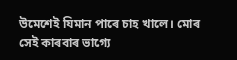উমেশেই যিমান পাৰে চাহ খালে। মোৰ সেই কাৰবাৰ ভাগ্যে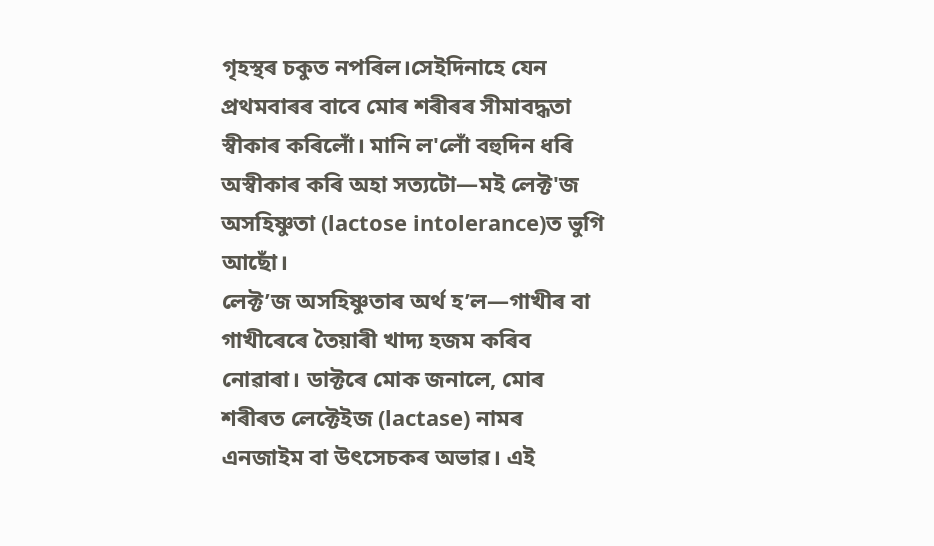গৃহস্থৰ চকুত নপৰিল।সেইদিনাহে যেন প্ৰথমবাৰৰ বাবে মোৰ শৰীৰৰ সীমাবদ্ধতা স্বীকাৰ কৰিলোঁ। মানি ল'লোঁ বহুদিন ধৰি অস্বীকাৰ কৰি অহা সত্যটো—মই লেক্ট'জ অসহিষ্ণুতা (lactose intolerance)ত ভুগি আছোঁ।
লেক্ট’জ অসহিষ্ণুতাৰ অৰ্থ হ’ল—গাখীৰ বা গাখীৰেৰে তৈয়াৰী খাদ্য হজম কৰিব নোৱাৰা। ডাক্টৰে মোক জনালে, মোৰ শৰীৰত লেক্টেইজ (lactase) নামৰ এনজাইম বা উৎসেচকৰ অভাৱ। এই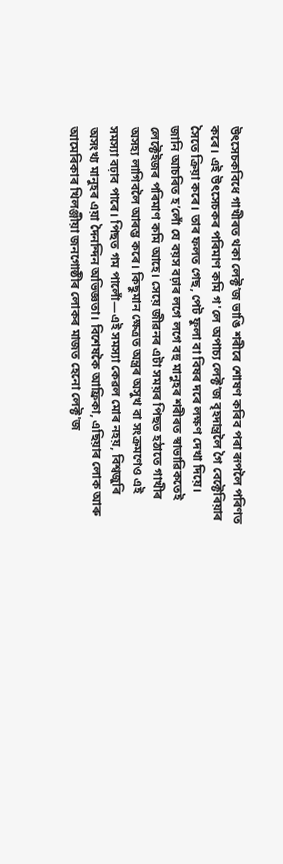উৎসেচকবিধে গাখীৰত থকা লেক্ট’জ ভাঙি শৰীৰে শোষণ কৰিব পৰা ৰূপলৈ পৰিণত কৰে। এই উৎসেচকৰ পৰিমাণ কমি গ'লে অপাচ্য লেক্ট’জ বৃহদান্ত্ৰলৈ গৈ বেক্টেৰিয়াৰ সৈতে ক্ৰিয়া কৰে। তাৰ ফলত গেছ, পেট ফুলা বা বিষৰ দৰে লক্ষণ দেখা দিয়ে।
জানি আচৰিত হ’লোঁ যে বয়স বঢ়াৰ লগে লগে বহু মানুহৰ শৰীৰত স্বাভাৱিকতেই লেক্টেইজৰ পৰিমাণ কমি আহে। সেয়ে জীৱনৰ এটা সময়ৰ পিছত হঠাতে গাখীৰ অসহ্য লাগিবলৈ আৰম্ভ কৰে। কিছুমান ক্ষেত্ৰত অন্ত্ৰৰ অসুখ বা সংক্ৰমণেও এই সমস্যা বঢ়াব পাৰে। পিছত গম পালোঁ—এই সমস্যা কেৱল মোৰ নহয়, বিশ্বজুৰি অসংখ্য মানুহৰ এয়া দৈনন্দিন অভিজ্ঞতা। বিশেষকৈ আফ্ৰিকা, এছিয়াৰ লোক আৰু আমেৰিকাৰ খিলঞ্জীয়া জনগোষ্ঠীৰ লোকৰ মাজত হেনো লেক্ট'জ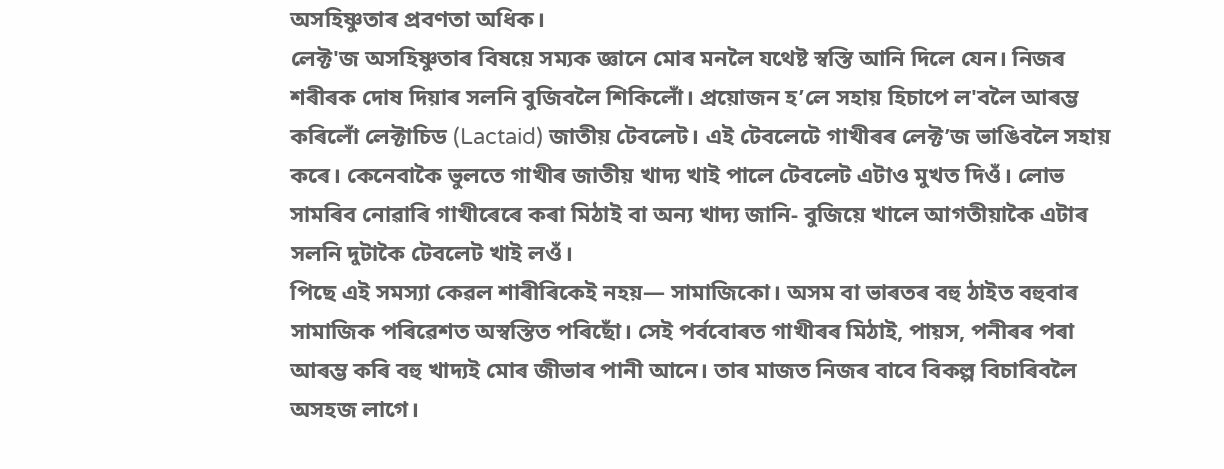অসহিষ্ণুতাৰ প্ৰবণতা অধিক।
লেক্ট'জ অসহিষ্ণুতাৰ বিষয়ে সম্যক জ্ঞানে মোৰ মনলৈ যথেষ্ট স্বস্তি আনি দিলে যেন। নিজৰ শৰীৰক দোষ দিয়াৰ সলনি বুজিবলৈ শিকিলোঁ। প্ৰয়োজন হ’লে সহায় হিচাপে ল'বলৈ আৰম্ভ কৰিলোঁ লেক্টাচিড (Lactaid) জাতীয় টেবলেট। এই টেবলেটে গাখীৰৰ লেক্ট’জ ভাঙিবলৈ সহায় কৰে। কেনেবাকৈ ভুলতে গাখীৰ জাতীয় খাদ্য খাই পালে টেবলেট এটাও মুখত দিওঁ। লোভ সামৰিব নোৱাৰি গাখীৰেৰে কৰা মিঠাই বা অন্য খাদ্য জানি- বুজিয়ে খালে আগতীয়াকৈ এটাৰ সলনি দুটাকৈ টেবলেট খাই লওঁ।
পিছে এই সমস্যা কেৱল শাৰীৰিকেই নহয়— সামাজিকো। অসম বা ভাৰতৰ বহু ঠাইত বহুবাৰ সামাজিক পৰিৱেশত অস্বস্তিত পৰিছোঁ। সেই পৰ্ববোৰত গাখীৰৰ মিঠাই, পায়স, পনীৰৰ পৰা আৰম্ভ কৰি বহু খাদ্যই মোৰ জীভাৰ পানী আনে। তাৰ মাজত নিজৰ বাবে বিকল্প বিচাৰিবলৈ অসহজ লাগে।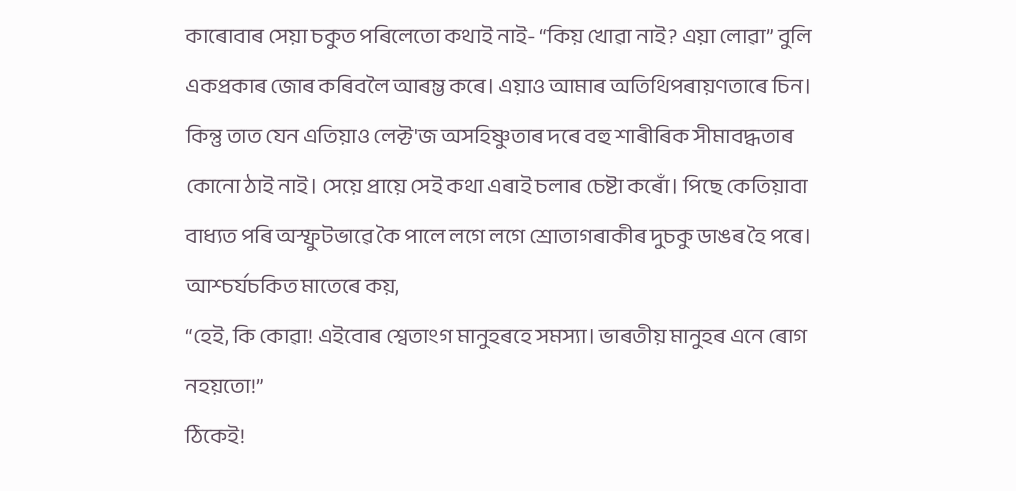কাৰোবাৰ সেয়া চকুত পৰিলেতো কথাই নাই- “কিয় খোৱা নাই? এয়া লোৱা” বুলি একপ্ৰকাৰ জোৰ কৰিবলৈ আৰম্ভ কৰে। এয়াও আমাৰ অতিথিপৰায়ণতাৰে চিন। কিন্তু তাত যেন এতিয়াও লেক্ট'জ অসহিষ্ণুতাৰ দৰে বহু শাৰীৰিক সীমাবদ্ধতাৰ কোনো ঠাই নাই। সেয়ে প্ৰায়ে সেই কথা এৰাই চলাৰ চেষ্টা কৰোঁ। পিছে কেতিয়াবা বাধ্যত পৰি অস্ফুটভাৱে কৈ পালে লগে লগে শ্ৰোতাগৰাকীৰ দুচকু ডাঙৰ হৈ পৰে। আশ্চৰ্যচকিত মাতেৰে কয়,
“হেই, কি কোৱা! এইবোৰ শ্বেতাংগ মানুহৰহে সমস্যা। ভাৰতীয় মানুহৰ এনে ৰোগ নহয়তো!”
ঠিকেই!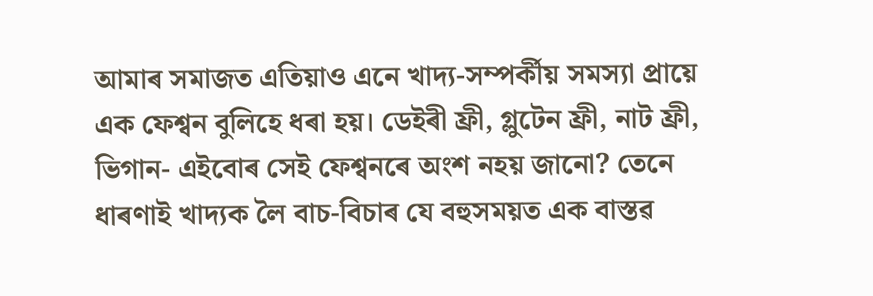আমাৰ সমাজত এতিয়াও এনে খাদ্য-সম্পৰ্কীয় সমস্যা প্ৰায়ে এক ফেশ্বন বুলিহে ধৰা হয়। ডেইৰী ফ্ৰী, গ্লুটেন ফ্ৰী, নাট ফ্ৰী, ভিগান- এইবোৰ সেই ফেশ্বনৰে অংশ নহয় জানো? তেনে ধাৰণাই খাদ্যক লৈ বাচ-বিচাৰ যে বহুসময়ত এক বাস্তৱ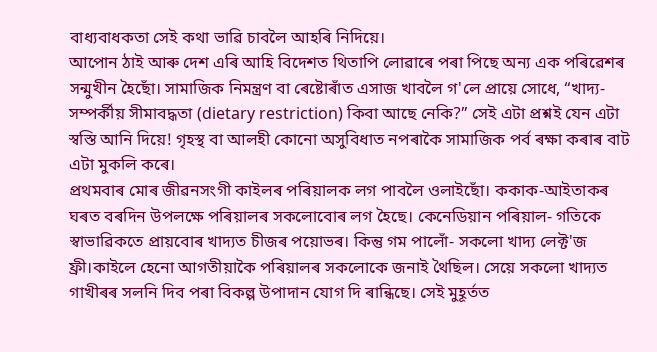বাধ্যবাধকতা সেই কথা ভাৱি চাবলৈ আহৰি নিদিয়ে।
আপোন ঠাই আৰু দেশ এৰি আহি বিদেশত থিতাপি লোৱাৰে পৰা পিছে অন্য এক পৰিৱেশৰ সন্মুখীন হৈছোঁ। সামাজিক নিমন্ত্ৰণ বা ৰেষ্টোৰাঁত এসাজ খাবলৈ গ'লে প্ৰায়ে সোধে, “খাদ্য-সম্পৰ্কীয় সীমাবদ্ধতা (dietary restriction) কিবা আছে নেকি?” সেই এটা প্ৰশ্নই যেন এটা স্বস্তি আনি দিয়ে! গৃহস্থ বা আলহী কোনো অসুবিধাত নপৰাকৈ সামাজিক পৰ্ব ৰক্ষা কৰাৰ বাট এটা মুকলি কৰে।
প্ৰথমবাৰ মোৰ জীৱনসংগী কাইলৰ পৰিয়ালক লগ পাবলৈ ওলাইছোঁ। ককাক-আইতাকৰ ঘৰত বৰদিন উপলক্ষে পৰিয়ালৰ সকলোবোৰ লগ হৈছে। কেনেডিয়ান পৰিয়াল- গতিকে স্বাভাৱিকতে প্ৰায়বোৰ খাদ্যত চীজৰ পয়োভৰ। কিন্তু গম পালোঁ- সকলো খাদ্য লেক্ট'জ ফ্ৰী।কাইলে হেনো আগতীয়াকৈ পৰিয়ালৰ সকলোকে জনাই থৈছিল। সেয়ে সকলো খাদ্যত গাখীৰৰ সলনি দিব পৰা বিকল্প উপাদান যোগ দি ৰান্ধিছে। সেই মুহূৰ্তত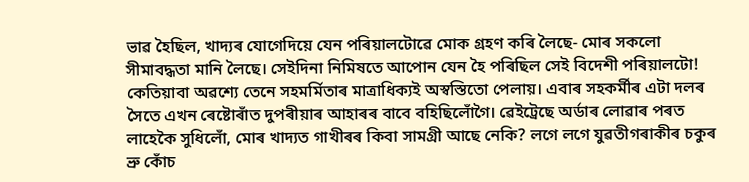ভাৱ হৈছিল, খাদ্যৰ যোগেদিয়ে যেন পৰিয়ালটোৱে মোক গ্ৰহণ কৰি লৈছে- মোৰ সকলো সীমাবদ্ধতা মানি লৈছে। সেইদিনা নিমিষতে আপোন যেন হৈ পৰিছিল সেই বিদেশী পৰিয়ালটো!
কেতিয়াবা অৱশ্যে তেনে সহমৰ্মিতাৰ মাত্ৰাধিক্যই অস্বস্তিতো পেলায়। এবাৰ সহকৰ্মীৰ এটা দলৰ সৈতে এখন ৰেষ্টোৰাঁত দুপৰীয়াৰ আহাৰৰ বাবে বহিছিলোঁগৈ। ৱেইট্ৰেছে অৰ্ডাৰ লোৱাৰ পৰত লাহেকৈ সুধিলোঁ, মোৰ খাদ্যত গাখীৰৰ কিবা সামগ্ৰী আছে নেকি? লগে লগে যুৱতীগৰাকীৰ চকুৰ ভ্ৰু কোঁচ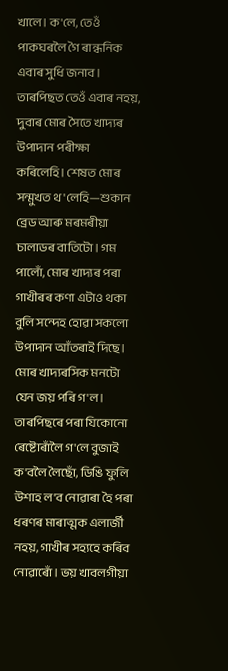খালে। ক'লে, তেওঁ পাকঘৰলৈ গৈ ৰান্ধনিক এবাৰ সুধি জনাব। তাৰপিছত তেওঁ এবাৰ নহয়, দুবাৰ মোৰ সৈতে খাদ্যৰ উপাদান পৰীক্ষা কৰিলেহি। শেষত মোৰ সন্মুখত থ'লেহি—শুকান ব্ৰেড আৰু মৰমৰীয়া চালাডৰ বাতিটো। গম পালোঁ, মোৰ খাদ্যৰ পৰা গাখীৰৰ কণা এটাও থকা বুলি সন্দেহ হোৱা সকলো উপাদান আঁতৰাই দিছে। মোৰ খাদ্যৰসিক মনটো যেন জয় পৰি গ'ল। তাৰপিছৰে পৰা যিকোনো ৰেষ্টোৰাঁলৈ গ'লে বুজাই ক'বলৈ লৈছোঁ, ডিঙি ফুলি উশাহ ল'ব নোৱাৰা হৈ পৰা ধৰণৰ মাৰাত্মক এলাৰ্জী নহয়, গাখীৰ সহ্যহে কৰিব নোৱাৰোঁ। ভয় খাবলগীয়া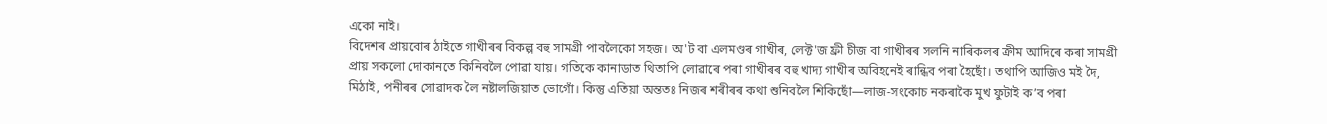একো নাই।
বিদেশৰ প্ৰায়বোৰ ঠাইতে গাখীৰৰ বিকল্প বহু সামগ্ৰী পাবলৈকো সহজ। অ'ট বা এলমণ্ডৰ গাখীৰ, লেক্ট'জ ফ্ৰী চীজ বা গাখীৰৰ সলনি নাৰিকলৰ ক্ৰীম আদিৰে কৰা সামগ্ৰী প্ৰায় সকলো দোকানতে কিনিবলৈ পোৱা যায়। গতিকে কানাডাত থিতাপি লোৱাৰে পৰা গাখীৰৰ বহু খাদ্য গাখীৰ অবিহনেই ৰান্ধিব পৰা হৈছোঁ। তথাপি আজিও মই দৈ, মিঠাই, পনীৰৰ সোৱাদক লৈ নষ্টালজিয়াত ভোগোঁ। কিন্তু এতিয়া অন্ততঃ নিজৰ শৰীৰৰ কথা শুনিবলৈ শিকিছোঁ—লাজ-সংকোচ নকৰাকৈ মুখ ফুটাই ক’ব পৰা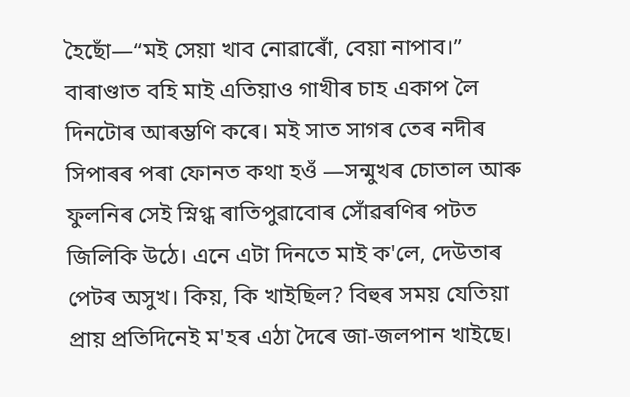হৈছোঁ—“মই সেয়া খাব নোৱাৰোঁ, বেয়া নাপাব।”
বাৰাণ্ডাত বহি মাই এতিয়াও গাখীৰ চাহ একাপ লৈ দিনটোৰ আৰম্ভণি কৰে। মই সাত সাগৰ তেৰ নদীৰ সিপাৰৰ পৰা ফোনত কথা হওঁ —সন্মুখৰ চোতাল আৰু ফুলনিৰ সেই স্নিগ্ধ ৰাতিপুৱাবোৰ সোঁৱৰণিৰ পটত জিলিকি উঠে। এনে এটা দিনতে মাই ক'লে, দেউতাৰ পেটৰ অসুখ। কিয়, কি খাইছিল? বিহুৰ সময় যেতিয়া প্ৰায় প্ৰতিদিনেই ম'হৰ এঠা দৈৰে জা-জলপান খাইছে।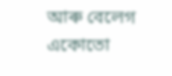আৰু বেলেগ একোতো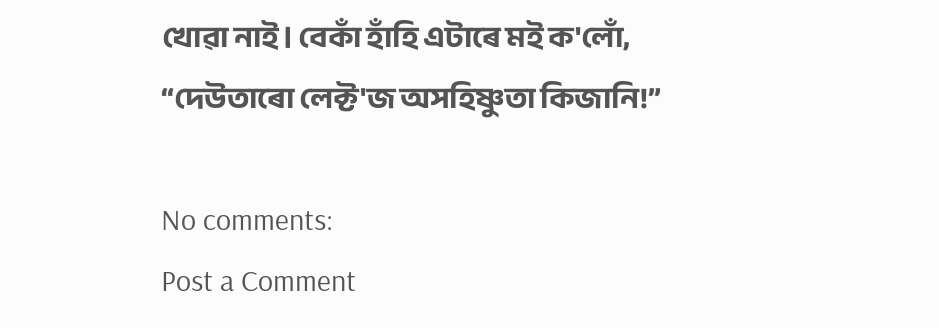খোৱা নাই। বেকাঁ হাঁহি এটাৰে মই ক'লোঁ,
“দেউতাৰো লেক্ট'জ অসহিষ্ণুতা কিজানি!”

No comments:
Post a Comment